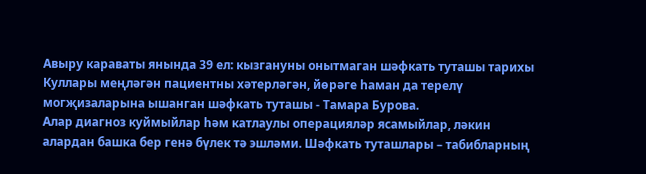Авыру караваты янында 39 ел: кызгануны онытмаган шәфкать туташы тарихы
Куллары меңләгән пациентны хәтерләгән, йөрәге һаман да терелү могҗизаларына ышанган шәфкать туташы - Тамара Бурова.
Алар диагноз куймыйлар һәм катлаулы операцияләр ясамыйлар, ләкин алардан башка бер генә бүлек тә эшләми. Шәфкать туташлары – табибларның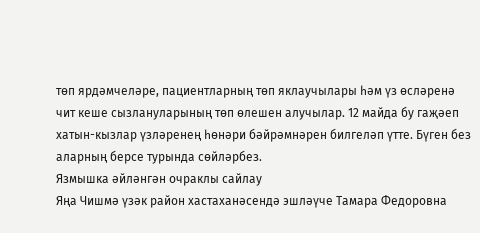төп ярдәмчеләре, пациентларның төп яклаучылары һәм үз өсләренә чит кеше сызлануларының төп өлешен алучылар. 12 майда бу гаҗәеп хатын-кызлар үзләренең һөнәри бәйрәмнәрен билгеләп үтте. Бүген без аларның берсе турында сөйләрбез.
Язмышка әйләнгән очраклы сайлау
Яңа Чишмә үзәк район хастаханәсендә эшләүче Тамара Федоровна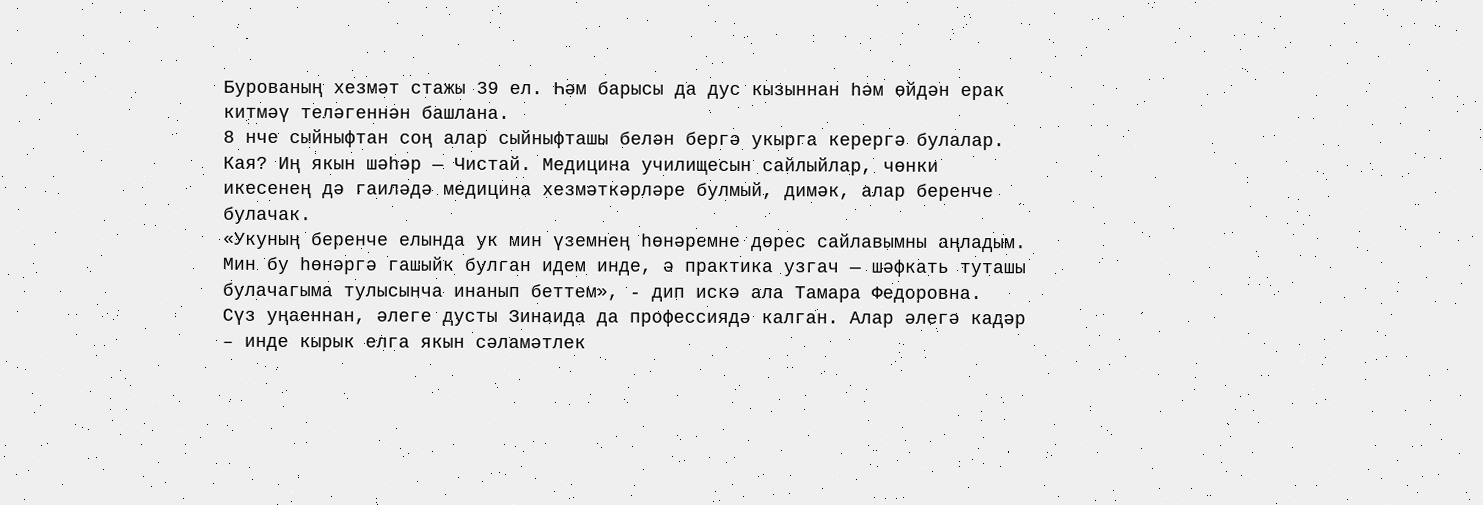Бурованың хезмәт стажы 39 ел. Һәм барысы да дус кызыннан һәм өйдән ерак китмәү теләгеннән башлана.
8 нче сыйныфтан соң алар сыйныфташы белән бергә укырга керергә булалар. Кая? Иң якын шәһәр — Чистай. Медицина училищесын сайлыйлар, чөнки икесенең дә гаиләдә медицина хезмәткәрләре булмый, димәк, алар беренче булачак.
«Укуның беренче елында ук мин үземнең һөнәремне дөрес сайлавымны аңладым. Мин бу һөнәргә гашыйк булган идем инде, ә практика узгач — шәфкать туташы булачагыма тулысынча инанып беттем», - дип искә ала Тамара Федоровна.
Сүз уңаеннан, әлеге дусты Зинаида да профессиядә калган. Алар әлегә кадәр – инде кырык елга якын сәламәтлек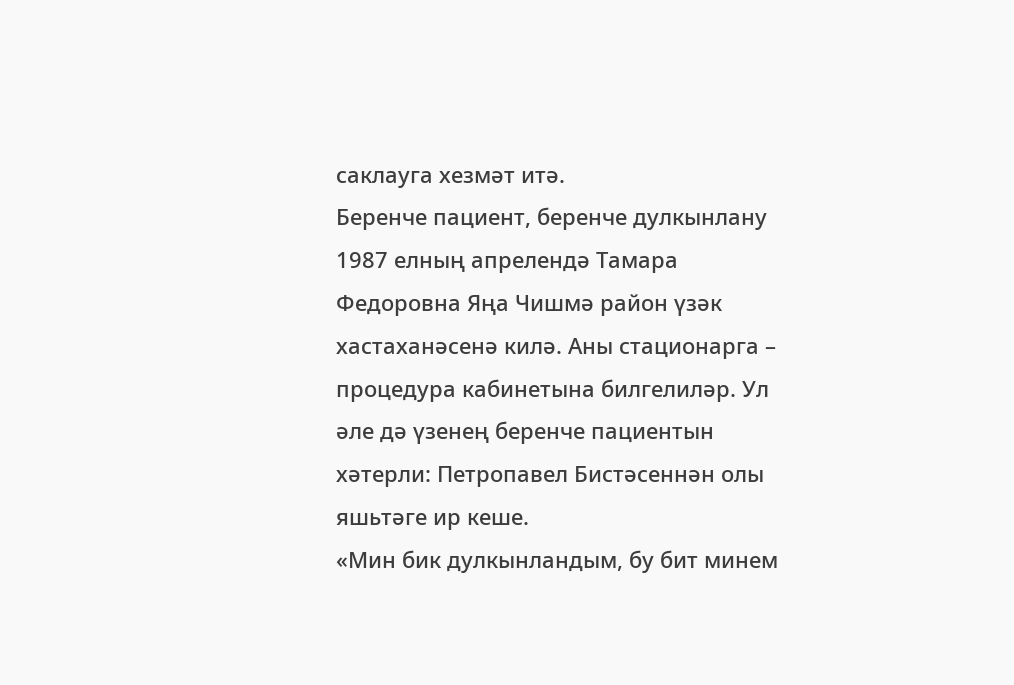саклауга хезмәт итә.
Беренче пациент, беренче дулкынлану
1987 елның апрелендә Тамара Федоровна Яңа Чишмә район үзәк хастаханәсенә килә. Аны стационарга – процедура кабинетына билгелиләр. Ул әле дә үзенең беренче пациентын хәтерли: Петропавел Бистәсеннән олы яшьтәге ир кеше.
«Мин бик дулкынландым, бу бит минем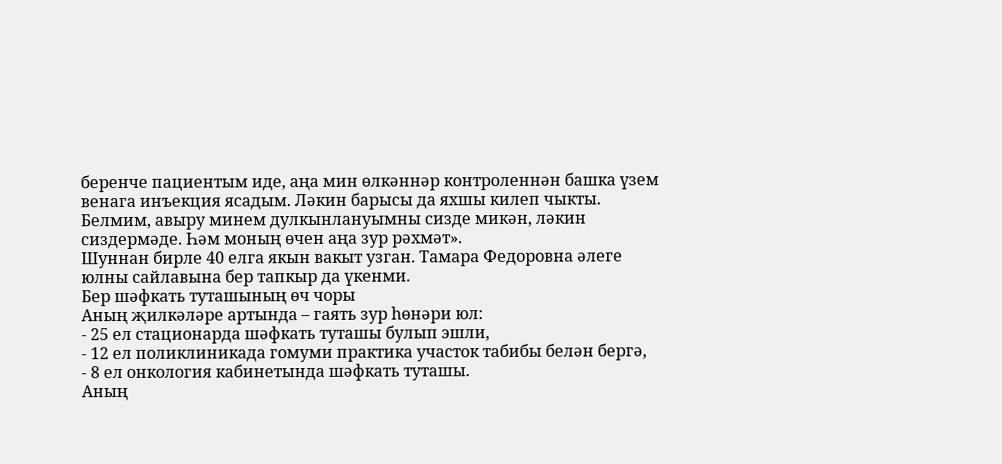беренче пациентым иде, аңа мин өлкәннәр контроленнән башка үзем венага инъекция ясадым. Ләкин барысы да яхшы килеп чыкты. Белмим, авыру минем дулкынлануымны сизде микән, ләкин сиздермәде. Һәм моның өчен аңа зур рәхмәт».
Шуннан бирле 40 елга якын вакыт узган. Тамара Федоровна әлеге юлны сайлавына бер тапкыр да үкенми.
Бер шәфкать туташының өч чоры
Аның җилкәләре артында – гаять зур һөнәри юл:
- 25 ел стационарда шәфкать туташы булып эшли,
- 12 ел поликлиникада гомуми практика участок табибы белән бергә,
- 8 ел онкология кабинетында шәфкать туташы.
Аның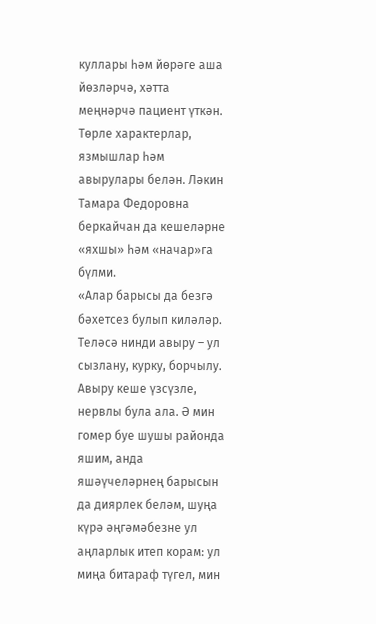куллары һәм йөрәге аша йөзләрчә, хәтта меңнәрчә пациент үткән. Төрле характерлар, язмышлар һәм авырулары белән. Ләкин Тамара Федоровна беркайчан да кешеләрне «яхшы» һәм «начар»га бүлми.
«Алар барысы да безгә бәхетсез булып киләләр. Теләсә нинди авыру – ул сызлану, курку, борчылу. Авыру кеше үзсүзле, нервлы була ала. Ә мин гомер буе шушы районда яшим, анда яшәүчеләрнең барысын да диярлек беләм, шуңа күрә әңгәмәбезне ул аңларлык итеп корам: ул миңа битараф түгел, мин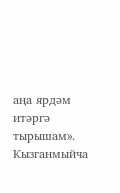аңа ярдәм итәргә тырышам».
Кызганмыйча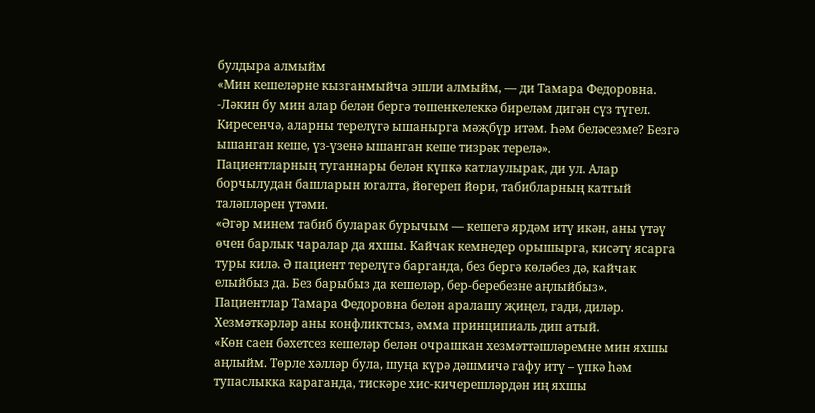булдыра алмыйм
«Мин кешеләрне кызганмыйча эшли алмыйм, — ди Тамара Федоровна. -Ләкин бу мин алар белән бергә төшенкелеккә биреләм дигән сүз түгел. Киресенчә, аларны терелүгә ышанырга мәҗбүр итәм. Һәм беләсезме? Безгә ышанган кеше, үз-үзенә ышанган кеше тизрәк терелә».
Пациентларның туганнары белән күпкә катлаулырак, ди ул. Алар борчылудан башларын югалта, йөгереп йөри, табибларның катгый таләпләрен үтәми.
«Әгәр минем табиб буларак бурычым — кешегә ярдәм итү икән, аны үтәү өчен барлык чаралар да яхшы. Кайчак кемнедер орышырга, кисәтү ясарга туры килә. Ә пациент терелүгә барганда, без бергә көләбез дә, кайчак елыйбыз да. Без барыбыз да кешеләр, бер-беребезне аңлыйбыз».
Пациентлар Тамара Федоровна белән аралашу җиңел, гади, диләр. Хезмәткәрләр аны конфликтсыз, әмма принципиаль дип атый.
«Көн саен бәхетсез кешеләр белән очрашкан хезмәттәшләремне мин яхшы аңлыйм. Төрле хәлләр була, шуңа күрә дәшмичә гафу итү – үпкә һәм тупаслыкка караганда, тискәре хис-кичерешләрдән иң яхшы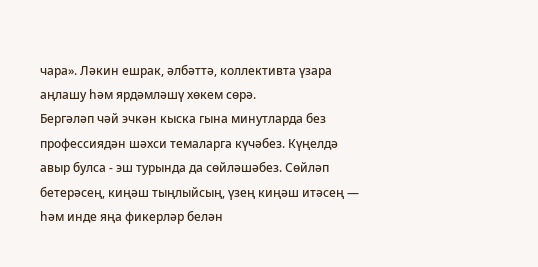чара». Ләкин ешрак, әлбәттә, коллективта үзара аңлашу һәм ярдәмләшү хөкем сөрә.
Бергәләп чәй эчкән кыска гына минутларда без профессиядән шәхси темаларга күчәбез. Күңелдә авыр булса - эш турында да сөйләшәбез. Сөйләп бетерәсең, киңәш тыңлыйсың, үзең киңәш итәсең — һәм инде яңа фикерләр белән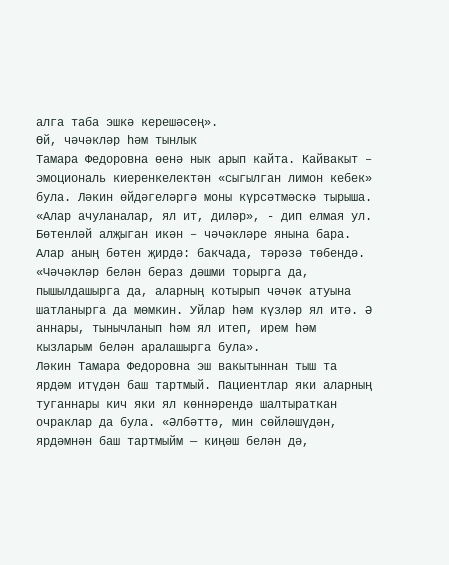алга таба эшкә керешәсең».
Өй, чәчәкләр һәм тынлык
Тамара Федоровна өенә нык арып кайта. Кайвакыт – эмоциональ киеренкелектән «сыгылган лимон кебек» була. Ләкин өйдәгеләргә моны күрсәтмәскә тырыша. «Алар ачуланалар, ял ит, диләр», - дип елмая ул.
Бөтенләй алҗыган икән – чәчәкләре янына бара. Алар аның бөтен җирдә: бакчада, тәрәзә төбендә. «Чәчәкләр белән бераз дәшми торырга да, пышылдашырга да, аларның котырып чәчәк атуына шатланырга да мөмкин. Уйлар һәм күзләр ял итә. Ә аннары, тынычланып һәм ял итеп, ирем һәм кызларым белән аралашырга була».
Ләкин Тамара Федоровна эш вакытыннан тыш та ярдәм итүдән баш тартмый. Пациентлар яки аларның туганнары кич яки ял көннәрендә шалтыраткан очраклар да була. «Әлбәттә, мин сөйләшүдән, ярдәмнән баш тартмыйм — киңәш белән дә,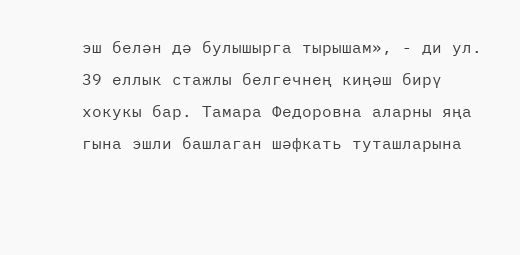эш белән дә булышырга тырышам», - ди ул.
39 еллык стажлы белгечнең киңәш бирү хокукы бар. Тамара Федоровна аларны яңа гына эшли башлаган шәфкать туташларына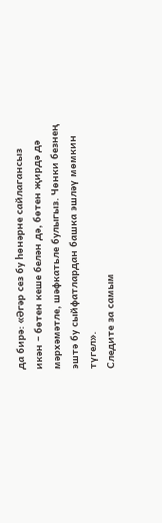да бирә: «Әгәр сез бу һөнәрне сайлагансыз икән – бөтен кеше белән дә, бөтен җирдә дә мәрхәмәтле, шәфкатьле булыгыз. Чөнки безнең эштә бу сыйфатлардан башка эшләү мөмкин түгел».
Следите за самым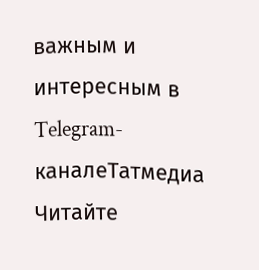важным и интересным в Telegram-каналеТатмедиа
Читайте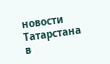новости Татарстана в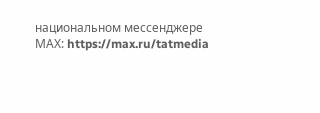национальном мессенджере MАХ: https://max.ru/tatmedia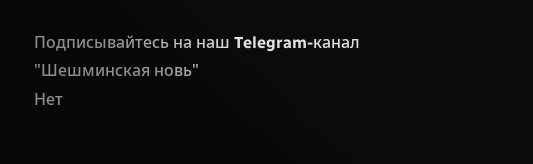Подписывайтесь на наш Telegram-канал "Шешминская новь"
Нет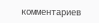комментариев